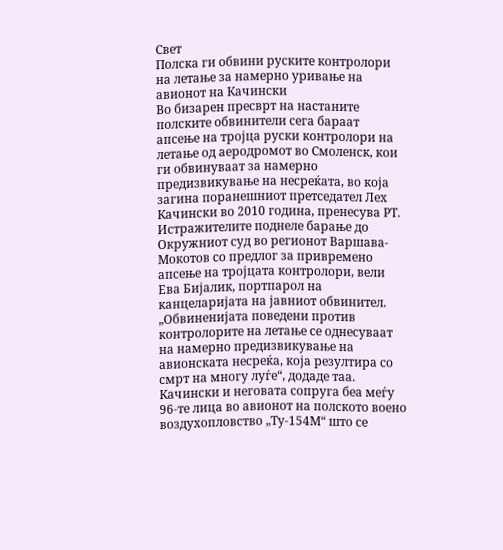Свет
Полска ги обвини руските контролори на летање за намерно уривање на авионот на Качински
Во бизарен пресврт на настаните полските обвинители сега бараат апсење на тројца руски контролори на летање од аеродромот во Смоленск, кои ги обвинуваат за намерно предизвикување на несреќата, во која загина поранешниот претседател Лех Качински во 2010 година, пренесува РТ.
Истражителите поднеле барање до Окружниот суд во регионот Варшава-Мокотов со предлог за привремено апсење на тројцата контролори, вели Ева Бијалик, портпарол на канцеларијата на јавниот обвинител.
„Обвиненијата поведени против контролорите на летање се однесуваат на намерно предизвикување на авионската несреќа, која резултира со смрт на многу луѓе“, додаде таа.
Качински и неговата сопруга беа меѓу 96-те лица во авионот на полското воено воздухопловство „Ту-154М“ што се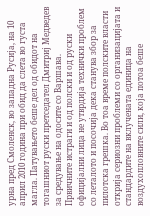урна пред Смоленск, во западна Русија, на 10 април 2010 година при обид да слета во густа магла. Патувањето беше дел од обидот на тогашниот руски претседател Дмитриј Медведев за средување на одосите со Варшава.
Првичните истраги и од полски и од руски официјални лица не утврдија технички проблем со леталото и посочија дека станува збор за пилотска грешка. Во тоа време полските власти открија сериозни проблеми со организацијата и стандардите на вклучената единица на воздухопловните сили, која потоа беше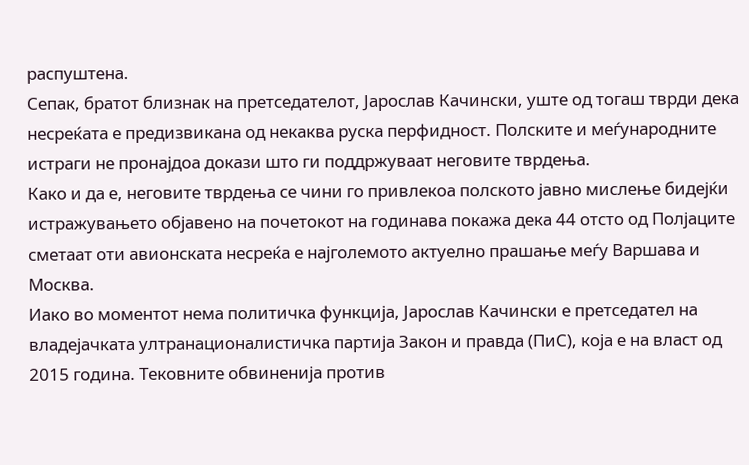распуштена.
Сепак, братот близнак на претседателот, Јарослав Качински, уште од тогаш тврди дека несреќата е предизвикана од некаква руска перфидност. Полските и меѓународните истраги не пронајдоа докази што ги поддржуваат неговите тврдења.
Како и да е, неговите тврдења се чини го привлекоа полското јавно мислење бидејќи истражувањето објавено на почетокот на годинава покажа дека 44 отсто од Полјаците сметаат оти авионската несреќа е најголемото актуелно прашање меѓу Варшава и Москва.
Иако во моментот нема политичка функција, Јарослав Качински е претседател на владејачката ултранационалистичка партија Закон и правда (ПиС), која е на власт од 2015 година. Тековните обвиненија против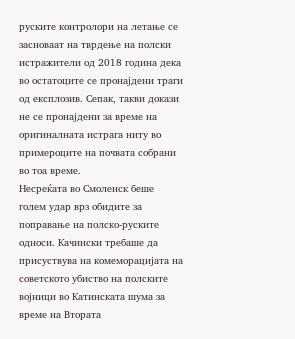руските контролори на летање се засноваат на тврдење на полски истражители од 2018 година дека во остатоците се пронајдени траги од експлозив. Сепак, такви докази не се пронајдени за време на оригиналната истрага ниту во примероците на почвата собрани во тоа време.
Несреќата во Смоленск беше голем удар врз обидите за поправање на полско-руските односи. Качински требаше да присуствува на комеморацијата на советското убиство на полските војници во Катинската шума за време на Втората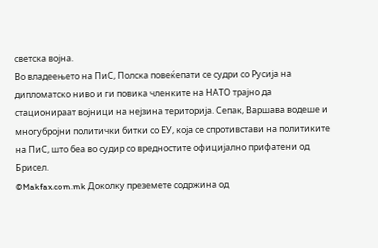светска војна.
Во владеењето на ПиС, Полска повеќепати се судри со Русија на дипломатско ниво и ги повика членките на НАТО трајно да стационираат војници на нејзина територија. Сепак, Варшава водеше и многубројни политички битки со ЕУ, која се спротивстави на политиките на ПиС, што беа во судир со вредностите официјално прифатени од Брисел.
©Makfax.com.mk Доколку преземете содржина од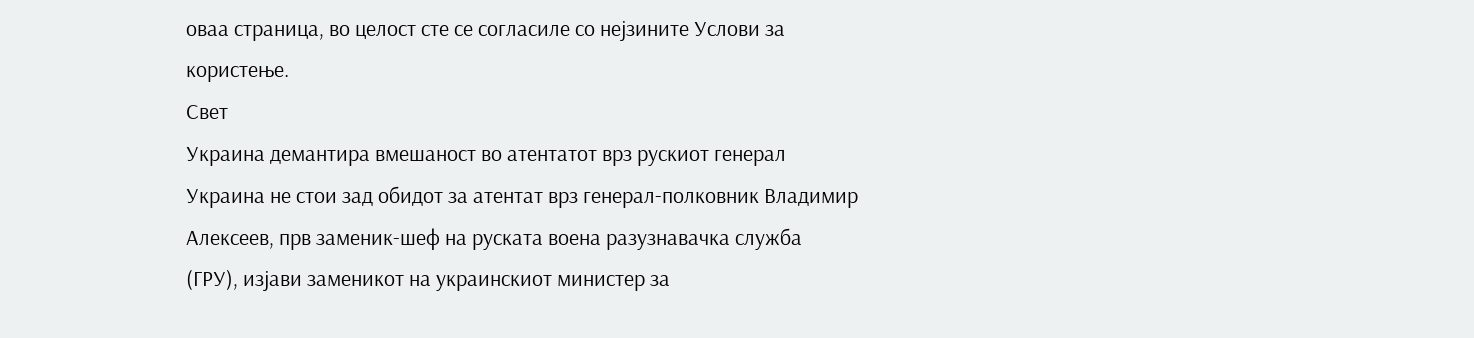оваа страница, во целост сте се согласиле со нејзините Услови за користење.
Свет
Украина демантира вмешаност во атентатот врз рускиот генерал
Украина не стои зад обидот за атентат врз генерал-полковник Владимир Алексеев, прв заменик-шеф на руската воена разузнавачка служба (ГРУ), изјави заменикот на украинскиот министер за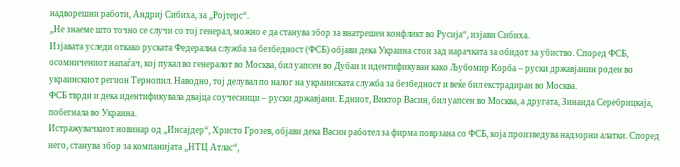надворешни работи, Андриј Сибиха, за „Ројтерс“.
„Не знаеме што точно се случи со тој генерал, можно е да станува збор за внатрешен конфликт во Русија“, изјави Сибиха.
Изјавата уследи откако руската Федерална служба за безбедност (ФСБ) објави дека Украина стои зад нарачката за обидот за убиство. Според ФСБ, осомничениот напаѓач, кој пукал во генералот во Москва, бил уапсен во Дубаи и идентификуван како Љубомир Корба – руски државјанин роден во украинскиот регион Тернопил. Наводно, тој делувал по налог на украинската служба за безбедност и веќе бил екстрадиран во Москва.
ФСБ тврди и дека идентификувала двајца соучесници – руски државјани. Едниот, Виктор Васин, бил уапсен во Москва, а другата, Зинаида Серебрицкаја, побегнала во Украина.
Истражувачкиот новинар од „Инсајдер“, Христо Грозев, објави дека Васин работел за фирма поврзана со ФСБ, која произведува надзорни алатки. Според него, станува збор за компанијата „НТЦ Атлас“,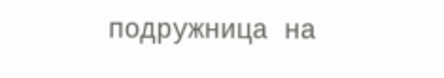подружница на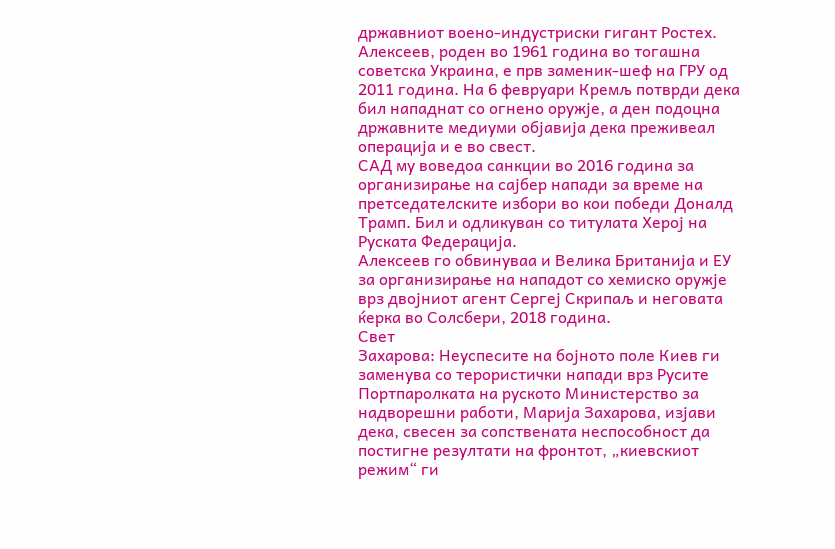државниот воено-индустриски гигант Ростех.
Алексеев, роден во 1961 година во тогашна советска Украина, е прв заменик-шеф на ГРУ од 2011 година. На 6 февруари Кремљ потврди дека бил нападнат со огнено оружје, а ден подоцна државните медиуми објавија дека преживеал операција и е во свест.
САД му воведоа санкции во 2016 година за организирање на сајбер напади за време на претседателските избори во кои победи Доналд Трамп. Бил и одликуван со титулата Херој на Руската Федерација.
Алексеев го обвинуваа и Велика Британија и ЕУ за организирање на нападот со хемиско оружје врз двојниот агент Сергеј Скрипаљ и неговата ќерка во Солсбери, 2018 година.
Свет
Захарова: Неуспесите на бојното поле Киев ги заменува со терористички напади врз Русите
Портпаролката на руското Министерство за надворешни работи, Марија Захарова, изјави дека, свесен за сопствената неспособност да постигне резултати на фронтот, „киевскиот режим“ ги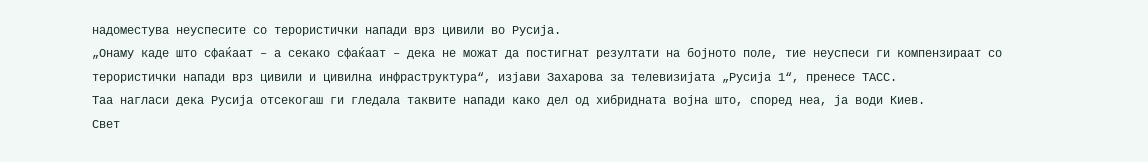надоместува неуспесите со терористички напади врз цивили во Русија.
„Онаму каде што сфаќаат – а секако сфаќаат – дека не можат да постигнат резултати на бојното поле, тие неуспеси ги компензираат со терористички напади врз цивили и цивилна инфраструктура“, изјави Захарова за телевизијата „Русија 1“, пренесе ТАСС.
Таа нагласи дека Русија отсекогаш ги гледала таквите напади како дел од хибридната војна што, според неа, ја води Киев.
Свет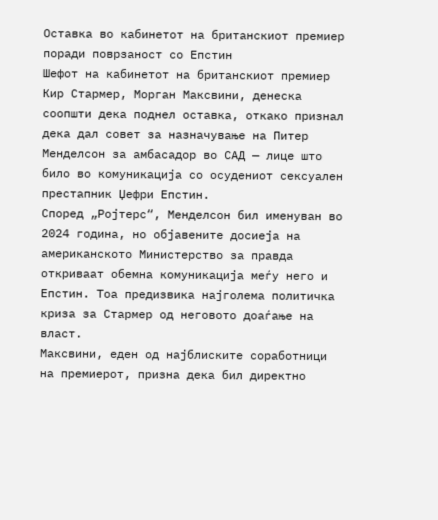Оставка во кабинетот на британскиот премиер поради поврзаност со Епстин
Шефот на кабинетот на британскиот премиер Кир Стармер, Морган Максвини, денеска соопшти дека поднел оставка, откако признал дека дал совет за назначување на Питер Менделсон за амбасадор во САД — лице што било во комуникација со осудениот сексуален престапник Џефри Епстин.
Според „Ројтерс“, Менделсон бил именуван во 2024 година, но објавените досиеја на американското Министерство за правда откриваат обемна комуникација меѓу него и Епстин. Тоа предизвика најголема политичка криза за Стармер од неговото доаѓање на власт.
Максвини, еден од најблиските соработници на премиерот, призна дека бил директно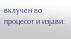вклучен во процесот и изјави: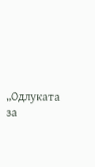„Одлуката за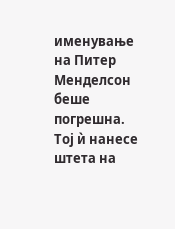именување на Питер Менделсон беше погрешна. Тој ѝ нанесе штета на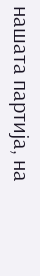нашата партија, на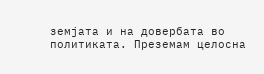земјата и на довербата во политиката. Преземам целосна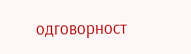одговорност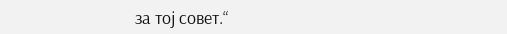за тој совет.“